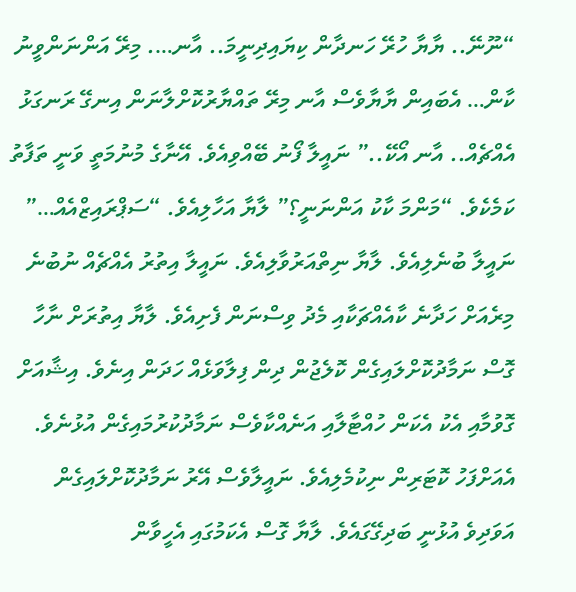“ނޫނޭ.. ޔާޔާ ހުރޭ ހަނދާން ކިޔައިދިނީމަ.. އާނ…. މިރޭ އަންނަންވީނު ކާން… އެބައިން ޔާޔާވެސް އާނ މިރޭ ތައްޔާރުކޮށްލާނަން އިނގޭ ރަނގަޅު އެއްޗެއް.. އާނ އޯކޭ..” ނައީލާ ފޯނު ބޭއްވިއެވެ. އޭނާގެ މުނުމަތީ ވަނީ ތަފާތު ކަމެކެވެ. “މަންމަ ކާކު އަންނަނީ؟” ލާޔާ އަހާލިއެވެ. “ސަޕްރައިޒްއެއް…” ނައީލާ ބުނެލިއެވެ. ލާޔާ ނިތްއަރުވާލިއެވެ. ނައީލާ އިތުރު އެއްޗެއް ނުބުނެ މިރެއަށް ހަދާނެ ކާއެއްޗަކާއި މެދު ވިސްނަން ފެށިއެވެ. ލާޔާ އިތުރަށް ނާހާ ގޮސް ނަމާދުކޮށްލައިގެން ކޮލެޖުން ދިން ފިލާވަޅެއް ހަދަން އިނެވެ. އިޝާއަށް ގޮވުމާއި އެކު އެކަން ހުއްޓާލާއި އަނެއްކާވެސް ނަމާދުކުރުމައިގެން އުޅުނެވެ. އެއަށްފަހު ކޮޓަރިން ނިކުމެލިއެވެ. ނައީލާވެސް އޭރު ނަމާދުކޮށްލައިގެން އަވަދިވެ އުޅުނީ ބަދިގޭގައެވެ. ލާޔާ ގޮސް އެކަމުގައި އެހީވާން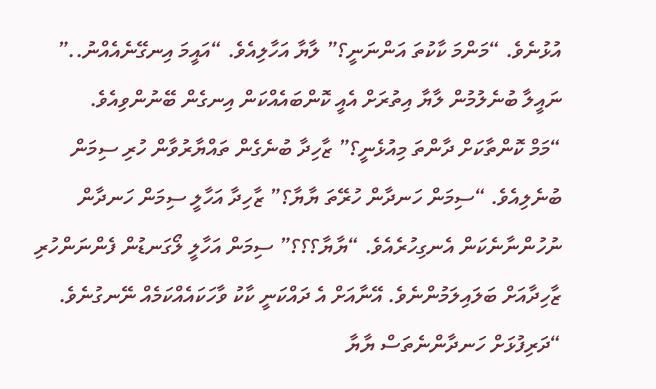އުޅުނެވެ. “މަންމަ ކާކުތަ އަންނަނީ؟” ލާޔާ އަހާލިއެވެ. “އައީމަ އިނގޭނެއެއްނު..” ނައީލާ ބުނެލުމުން ލާޔާ އިތުރަށް އެއީ ކޮންބައެއްކަން އިނގެން ބޭނުންވިއެވެ.
“މަމް ކޮންތާކަށް ދާންތަ މިއުޅެނީ؟” ޒާހިދާ ބުނެގެން ތައްޔާރުވާން ހުރި ސިމަން ބުނެލިއެވެ. “ސިމަން ހަނދާން ހުރޭތަ ޔާޔާ؟” ޒާހިދާ އަހާލީ ސިމަން ހަނދާން ނުހުންނާނެކަން އެނގިހުރެއެވެ. “ޔާޔާ؟؟؟” ސިމަން އަހާލީ ލޯގަނޑުން ފެންނަންހުރި ޒާހިދާއަށް ބަލައިލަމުންނެވެ. އޭނާއަށް އެ ދައްކަނީ ކާކު ވާހަކައެއްކަމެއް ނޭނގުނެވެ. “ދަރިފުޅަށް ހަނދާންނެތަސް ޔާޔާ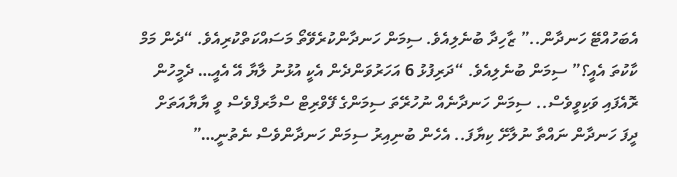އެބަހުއްޓޭ ހަނދާން..” ޒާހިދާ ބުނެލިއެވެ. ސިމަން ހަނދާންކުރެވޭތޯ މަސައްކަތްކުރިއެވެ. “ދެން މަމް ކާކުތަ އެއީ؟” ސިމަން ބުނެލިއެވެ. “ދަރިފުޅު 6 އަހަރުވަންދެން އެކީ އުޅުނު ލާޔާ އޭ އެއީ… ދެމީހުން ރޮއެފައި ވަކިވީވެސް.. ސިމަން ހަނދާނެއް ނުހުރޭތަ ސިމަންގެ ފޭވްރިޓް ސްމާރފްވެސް ވީ ޔާޔާއަތަށް ދީފަ ހަނދާން ނައްތާ ނުލާށޭ ކިޔާފަ.. އެހެން ބުނިއިރު ސިމަން ހަނދާންވެސް ނެތުނީ…”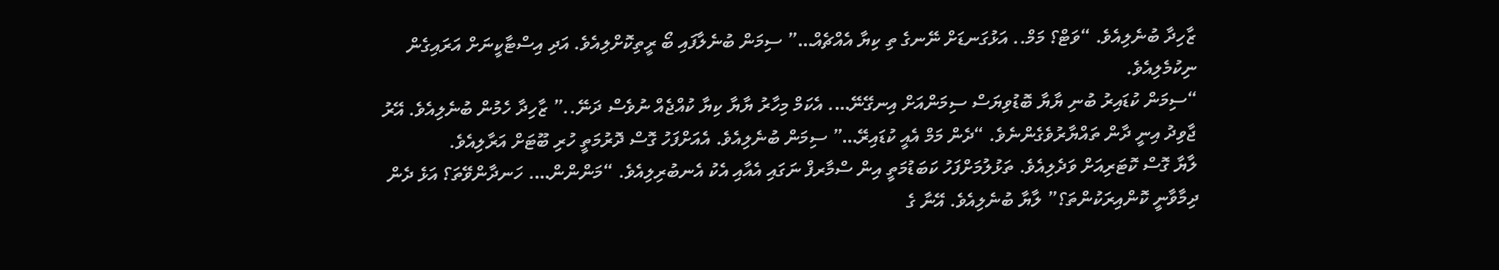ޒާހިދާ ބުނެލިއެވެ. “ވަޓް؟ މަމް.. އަޅުގަނޑަށް ނޭނގެ ތި ކިޔާ އެއްޗެއް…” ސިމަން ބުނެލާފައި ބޯ ރީތިކޮށްލިއެވެ. އަދި އިސްޓާކީނަށް އަރައިގެން ނިކުމެލިއެވެ.
“ސިމަން ކުޑައިރު ބުނި ޔާޔާ ބޮޑުވިޔަސް ސިމަންއަށް އިނގޭނޭ…. އެކަމް މިހާރު ޔާޔާ ކިޔާ ކުއްޖެއް ނުވެސް ދަނޭ..” ޒާހިދާ ހެމުން ބުނެލިއެވެ. އޭރު ޖާވިދު އިނީ ދާން ތައްޔާރުވެގެންނެވެ. “ދެން މަމް އެއީ ކުޑައިރޭ…” ސިމަން ބުނެލިއެވެ. އެއަށްފަހު ގޮސް ދޮރުމަތީ ހުރި ބޫޓަށް އަރާލިއެވެ.
ލާޔާ ގޮސް ކޮޓަރިއަށް ވަދެލިއެވެ. ތަޅުލުމަށްފަހު ކަބަޑުމަތީ އިން ސްމާރފް ނަގައި އެއާއި އެކު އެނބުރިލިއެވެ. “މަންންން…. ހަނދާންވޭތަ؟ އަޅެ ދެން ދިމާވާނީ ކޮންއިރަކުންތަ؟” ލާޔާ ބުނެލިއެވެ. އޭނާ ގެ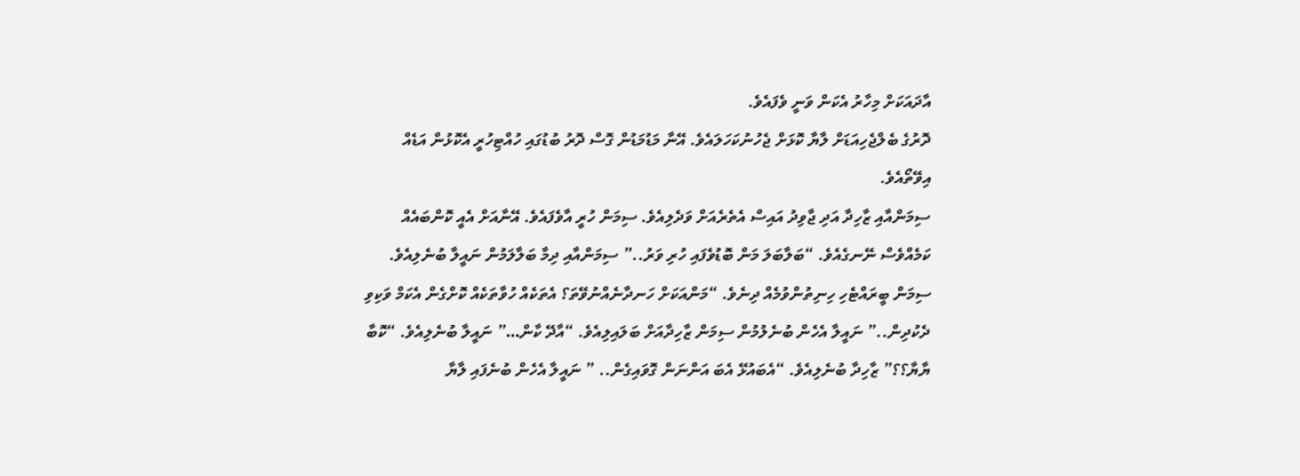އާދައަކަށް މިހާރު އެކަން ވަނީ ވެފައެވެ.
ދޮރުގެ ބެލްޖެހިއަޑަށް ލާޔާ ކޮޅަށް ޖެހުނުކަހަލައެވެ. އޭނާ މަޑުމަޑުން ގޮސް ދޮރު ބުޑުގައި ހުއްޓިހުރީ އެކޮޅުން އަޑެއް އިވޭތޯއެވެ.
ސިމަންއާއި ޒާހިދާ އަދި ޖާވިދު އައިސް އެތެރެއަށް ވަދެލިއެވެ. ސިމަން ހުރީ އާވެފައެވެ. އޭނާއަށް އެއީ ކޮންބައެއް ކަމެއްވެސް ނޭނގެއެވެ. “ބަލާބަލަ މަން ބޮޑުވެފައި ހުރި ވަރު..” ސިމަންއާއި ދިމާ ބަލާލަމުން ނައީލާ ބުނެލިއެވެ. ސިމަން ބީރައްޓެހި ހިނިތުންވުމެއް ދިނެވެ. “މަންއަކަށް ހަނދާނެއްނުވޭތަ؟ އެތަކެއް ހުވާތަކެއް ކޮށްގެން އެކަމް ވަކިވި ދެކުދިން..” ނައީލާ އެހެން ބުނެލުމުން ސިމަން ޒާހިދާއަށް ބަލައިލިއެވެ. “އާދޭ ކާން…” ނައީލާ ބުނެލިއެވެ. “ކޮބާ ޔާޔާ؟؟” ޒާހިދާ ބުނެލިއެވެ. “އެބައުޅޭ އެބަ އަންނަން ގޮވައިގެން.. ” ނައީލާ އެހެން ބުނެފައި ލާޔާ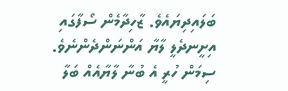ބަލައިދިޔައެވެ. ޒާހިދާމެން ސޯފާގައި އިށީނދެލީ ލާޔާ އަންނަންދެންނެވެ. ސިމަން ހުރީ އެ ބުނާ ލާޔާއެއް ބަލާ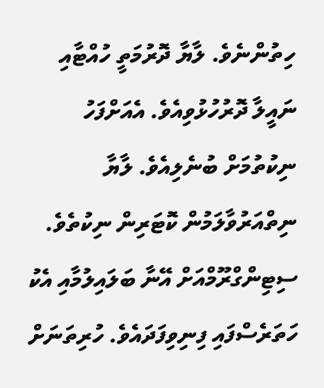ހިތުންނެވެ. ލާޔާ ދޮރުމަތީ ހުއްޓާއި ނައީލާ ދޮރުހުޅުވިއެވެ. އެއަށްފަހު ނިކުތުމަށް ބުނެލިއެވެ. ލާޔާ ނިތްއަރުވާލަމުން ކޮޓަރިން ނިކުތެވެ. ސިޓިންގްރޫމްއަށް އޭނާ ބަލައިލުމާއި އެކު ހަތަރެސްފައި ފިނިވިފަދައެވެ. ހުރިތަނަށް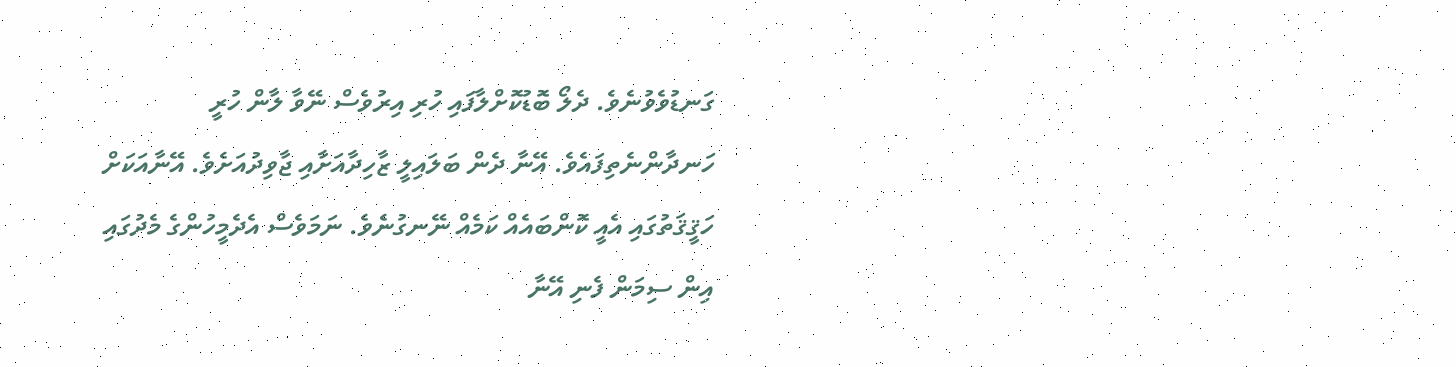ގަނޑުވެވުނެވެ. ދެލޯ ބޮޑުކޮށްލާފައި ހުރި އިރުވެސް ނޭވާ ލާން ހުރީ ހަނދާންނެތިފައެވެ. އޭނާ ދެން ބަލައިލީ ޒާހިދާއަށާއި ޖާވިދުއަށެވެ. އޭނާއަކަށް ހަޤީޤަތުގައި އެއީ ކޮންބައެއް ކަމެއް ނޭނގުނެވެ. ނަމަވެސް އެދެމީހުންގެ މެދުގައި އިން ސިމަން ފެނި އޭނާ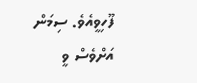ފޫހިވީއެވެ. ސިމަން އަށްވެސް ވީ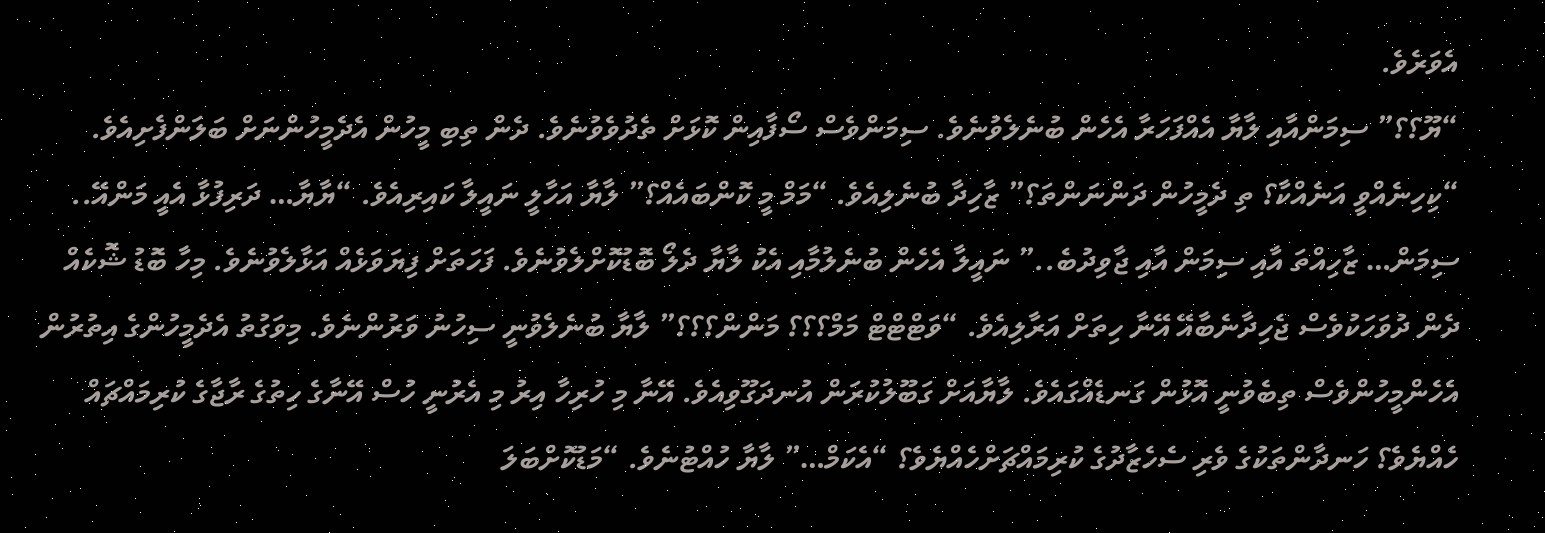އެވަރެވެ.
“ޔޫ؟؟” ސިމަންއާއި ލާޔާ އެއްފަހަރާ އެހެން ބުނެލެވުނެވެ. ސިމަންވެސް ސޯފާއިން ކޮޅަށް ތެދުވެވުނެވެ. ދެން ތިބި މީހުން އެދެމީހުންނަށް ބަލަންފެށިއެވެ. “ކިހިނެއްވީ އަނެއްކާ؟ ތި ދެމީހުން ދަންނަންތަ؟” ޒާހިދާ ބުނެލިއެވެ. “މަމް މީ ކޮންބައެއް؟” ލާޔާ އަހާލީ ނައީލާ ކައިރިއެވެ. “ޔާޔާ… ދަރިފުޅާ އެއީ މަންއޭ.. ސިމަން… ޒާހިއްތަ އާއި ސިމަން އާއި ޖާވިދުބެ..” ނައީލާ އެހެން ބުނެލުމާއި އެކު ލާޔާ ދެލޯ ބޮޑުކޮށްލެވުނެވެ. ފަހަތަށް ފިޔަވަޅެއް އަޅާލެވުނެވެ. މިހާ ބޮޑު ޝޮކެއް ދެން ދުވަހަކުވެސް ޖެހިދާނެބާއޭ އޭނާ ހިތަށް އަރާލިއެވެ. “ވަޓްޓްޓް މަމް؟؟؟ މަންން؟؟؟” ލާޔާ ބުނެލެވުނީ ސިހުނު ވަރުންނެވެ. މިވަގުތު އެދެމީހުންގެ އިތުރުން އެހެންމީހުންވެސް ތިބެވުނީ އޮޅުން ގަނޑެއްގައެވެ. ލާޔާއަށް ގަބޫލުކުރަން އުނދަގޫވިއެވެ. އޭނާ މި ހުރިހާ އިރު މި އެރުނީ ހުސް އޭނާގެ ހިތުގެ ރާޖާގެ ކުރިމައްޗައް ހެއްޔެވެ؟ ހަނދާންތަކުގެ ވެރި ސެހެޒާދުގެ ކުރިމައްޗަށްހެއްޔެވެ؟ “އެކަމް…” ލާޔާ ހުއްޓުނެވެ. “މަޑުކޮށްބަލަ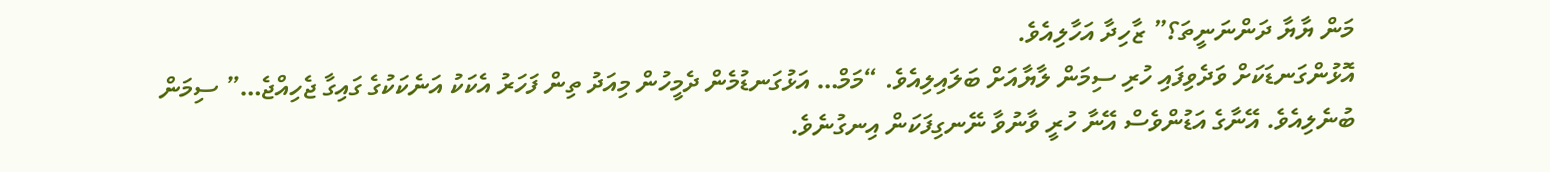މަން ޔާޔާ ދަންނަނީތަ؟” ޒާހިދާ އަހާލިއެވެ.
އޮޅުންގަނޑަކަށް ވަދެވިފައި ހުރި ސިމަން ލާޔާއަށް ބަލައިލިއެވެ. “މަމް… އަޅުގަނޑުމެން ދެމީހުން މިއަދު ތިން ފަހަރު އެކަކު އަނެކަކުގެ ގައިގާ ޖެހިއްޖެ…” ސިމަން ބުނެލިއެވެ. އޭނާގެ އަޑުންވެސް އޭނާ ހުރީ ވާނުވާ ނޭނގިފަކަން އިނގުނެވެ.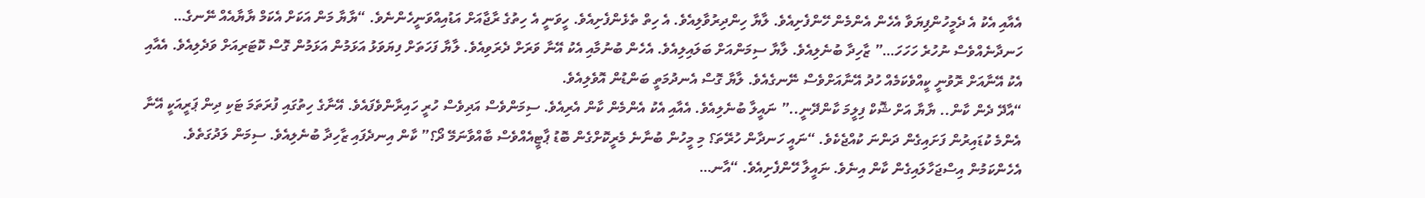އެއާއި އެކު އެ ދެމީހުންފިޔަވާ އެހެން އެންމެން ހޭންފެށިއެވެ. ލާޔާ ހިންދިރުވާލިއެވެ. އެ ހިތް ތެޅެންފެށިއެވެ. ހީވަނީ އެ ހިތުގެ ރާޖާއަށް އަޑުއިއްވަނީހެންނެވެ. “ޔާޔާ މަން އަކަށް އެކަމް ޔާޔާއެއް ނޭނގެ… ހަނދާނެއްވެސް ނުހުރެ ހަހަހަ…” ޒާހިދާ ބުނެލިއެވެ. ލާޔާ ސިމަންއަށް ބަލައިލިއެވެ. އެހެން ބުނުމާއި އެކު އޭނާ ވަރަށް ދެރަވިއެވެ. ލާޔާ ފަހަތަށް ފިޔަވަޅު އަޅަމުން އަޅަމުން ގޮސް ކޮޓަރިއަށް ވަދެލިއެވެ. އެއާއި އެކު އޭނާއަށް ރޮވުނީ ކީއްވެކަމެއް ހުދު އޭނާއަށްވެސް ނޭނގެއެވެ. ލާޔާ ގޮސް އެނދުމަތީ ބަންޑުން އޮވެލިއެވެ.
“އާދޭ ދެން ކާން.. ޔާޔާ އަށް ޝޮކް ފިލީމަ ކާންދޭނީ..” ނައީލާ ބުނެލިއެވެ. އެއާއި އެކު އެންމެން ކާން އެރިއެވެ. ސިމަންވެސް އަދިވެސް ހުރީ ހައިރާންވެފައެވެ. އޭނާގެ ހިތުގައި ފުރަތަމަ ޓަކި ދިން ޕަރީއަކީ އޭނާ އެންމެ ކުޑައިރުން ފަށައިގެން ދަންނަ ކުއްޖެކެވެ. “ނައީ ހަނދާން ހުރޭތަ؟ މި މީހުން ބުނާނެ މެރީކޮށްގެން ބޮޑު ޕާޓީއެއްވެސް ބާއްވާނަމޭ ދޯ؟” ކާން އިނދެފައި ޒާހިދާ ބުނެލިއެވެ. ސިމަން ލަދުގަތެވެ. އެހެންކަމުން އިސްޖަހާލައިގެން ކާން އިނެވެ. ނައީލާ ހޭންފެށިއެވެ. “އާނ…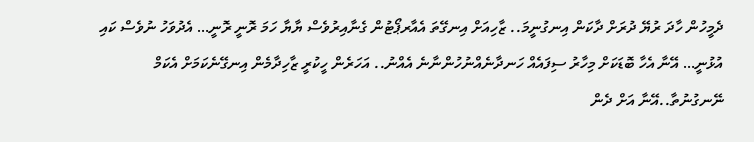ދެމީހުން ހާދަ ރުޔޭ ދުރަށް ދާކަން އިނގުނީމަ.. ޒާހިއަށް އިނގޭތަ އެއާރޕޯޓުން ގެނާއިރުވެސް ޔާޔާ ހަމަ ރޮނީ ރޮނީ… އެދުވަހު ނުވެސް ކައި އުޅުނީ… އޭނާ އެހާ ބޮޑަކަށް މިހާރު ސިފައެއް ހަނދާނެއްނުހުންނާނެ އެއްނު.. އަހަރެން ހީކުރީ ޒާހިދާމެން އިނގޭނެކަމަށް އެކަމް ނޭނގުނުތާ..އޭނާ އަށް ދެން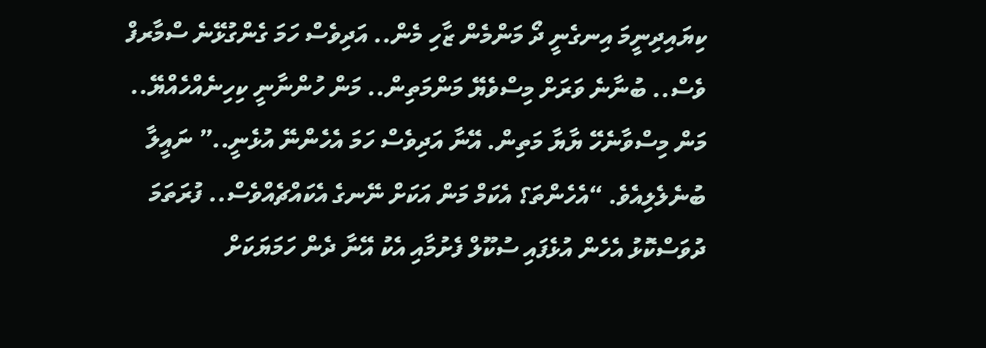ކިޔައިދިނީމަ އިނގެނީ ދޯ މަންމެން ޒާހި މެން.. އަދިވެސް ހަމަ ގެންގުޅޭނެ ސްމާރފް ވެސް.. ބުނާނެ ވަރަށް މިސްވެޔޭ މަންމަތިން.. މަން ހުންނާނީ ކިހިނެއްހެއްޔޭ.. މަން މިސްވާނެހޭ ޔާޔާ މަތިން. އޭނާ އަދިވެސް ހަމަ އެހެންނޭ އުޅެނީ..” ނައީލާ ބުނެލެލިއެވެ. “އެހެންތަ؟ އެކަމް މަން އަކަށް ނޭނގެ އެކައްޗެއްވެސް.. ފުރަތަމަ ދުވަސްކޮޅު އެހެން އުޅެފައި ސުކޫލް ފެށުމާއި އެކު އޭނާ ދެން ހަމަޔަކަށް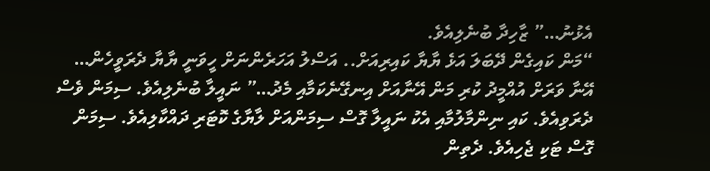އެޅުނު…” ޒާހިދާ ބުނެލިއެވެ.
“މަން ކައިގެން ދޭބަލަ އަޅެ ޔާޔާ ކައިރިއަށް.. އަސްލު އަހަރެންނަށް ހީވަނީ ޔާޔާ ދެރަވީހެން… އޭނާ ވަރަށް އުއްމީދު ކުރި މަން އޭނާއަށް އިނގޭނެކަމާއި މެދު…” ނައީލާ ބުނެލިއެވެ. ސިމަން ވެސް ދެރަވިއެވެ. ކައި ނިންމާލުމާއި އެކު ނައީލާ ގޮސް ސިމަންއަށް ލާޔާގެ ކޮޓަރި ދައްކާލިއެވެ. ސިމަން ގޮސް ޓަކި ޖެހިއެވެ. ދެތިން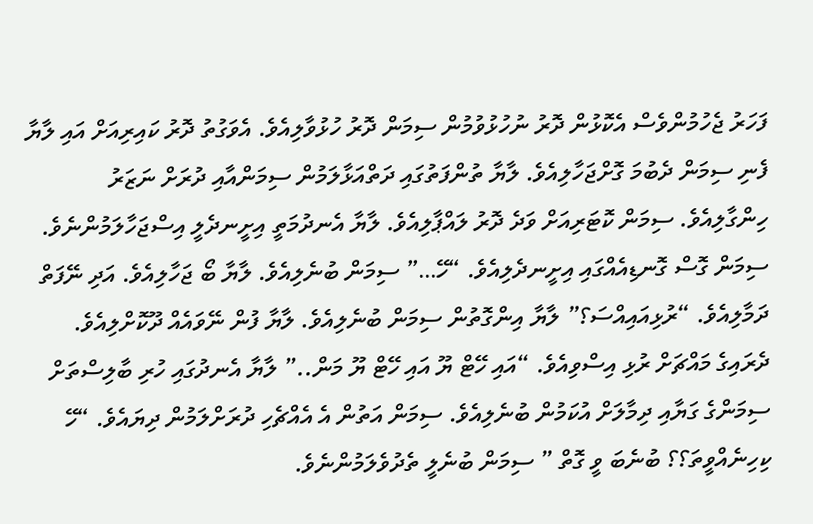ފަހަރު ޖެހުމުންވެސް އެކޮޅުން ދޮރު ނުހުޅުވުމުން ސިމަން ދޮރު ހުޅުވާލިއެވެ. އެވަގުތު ދޮރު ކައިރިއަށް އައި ލާޔާ ފެނި ސިމަން ދެބުމަ ގޮށްޖަހާލިއެވެ. ލާޔާ ތުންފަތުގައި ދަތްއަޅާލަމުން ސިމަންއާއި ދުރަށް ނަޒަރު ހިންގާލިއެވެ. ސިމަން ކޮޓަރިއަށް ވަދެ ދޮރު ލައްޕާލިއެވެ. ލާޔާ އެނދުމަތީ އިށީނދެލީ އިސްޖަހާލަމުންނެވެ. ސިމަން ގޮސް ގޮނޑިއެއްގައި އިށީނދެލިއެވެ. “ހޭ…” ސިމަން ބުނެލިއެވެ. ލާޔާ ބޯ ޖަހާލިއެވެ. އަދި ނޭފަތް ދަމާލިއެވެ. “ރުޅިއައިއްސަ؟” ލާޔާ އިންގޮތުން ސިމަން ބުނެލިއެވެ. ލާޔާ ފުން ނޭވައެއް ދޫކޮށްލިއެވެ. ދެރައިގެ މައްޗަށް ރުޅި އިސްވިއެވެ. “އައި ހޭޓް ޔޫ އައި ހޭޓް ޔޫ މަން..” ލާޔާ އެނދުގައި ހުރި ބާލިސްތަށް ސިމަންގެ ގަޔާއި ދިމާލަށް އުކަމުން ބުނެލިއެވެ. ސިމަން އަތުން އެ އެއްޗެހި ދުރަށްލަމުން ދިޔައެވެ. “ހޭ ކިހިނެއްވީތަ؟؟ ބުނެބަ ވީ ގޮތް ” ސިމަން ބުނެލީ ތެދުވެލަމުންނެވެ.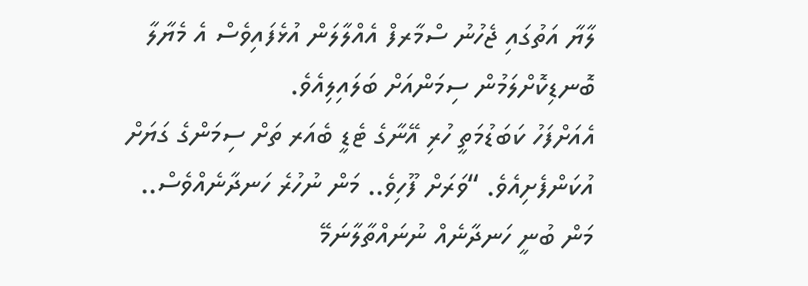ލާޔާ އަތުގައި ޖެހުނު ސްމާރފް އެއްލާލަން އުޅެފައިވެސް އެ މެޔާލާ ބޮނޑިކޮށްލަމުން ސިމަންއަށް ބަލައިލިއެވެ.
އެއަށްފަހު ކަބަޑުމަތީ ހުރި އޭނާގެ ޓެޑީ ބެއަރ ތަށް ސިމަންގެ ގަޔަށް އުކަންފެށިއެވެ. “ވަރަށް ފޫހިވެ.. މަން ނުހުރެ ހަނދާނެއްވެސް.. މަން ބުނީ ހަނދާނެއް ނުނައްތާލާނަމޭ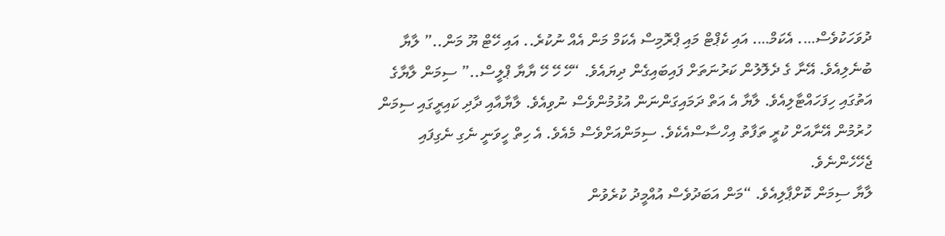ދުވަހަކުވެސް…. އެކަމް…. އައި ކެޕްޓް މައި ޕްރޮމިސް އެކަމް މަން އެއް ނުކުރެ.. އައި ހޭޓް ޔޫ މަން..” ލާޔާ ބުނެލިއެވެ. އޭނާ ގެ ދެލޮލުން ކަރުނަތަށް ފައިބައިގެން ދިޔައެވެ. “ހޭ ހޭ ހޭ ޔާޔާ ޕްލީސް..” ސިމަން ލާޔާގެ އަތުގައި ހިފަހައްޓާލިއެވެ. ލާޔާ އެ އަތް ދަމައިގަންނަން އުޅުމުންވެސް ނުވިއެވެ. ލާޔާއާއި ދާދި ކައިރީގައި ސިމަން ހުރުމުން އޭނާއަށް ކުރީ ތަފާތު އިހްސާސްއެކެވެ. ސިމަންއަށްވެސް މެއެވެ. އެ ހިތް ހީވަނީ ނެގި ނެގިފައި ޖެހޭހެންނެވެ.
ލާޔާ ސިމަން ކޮށްޕާލިއެވެ. “މަން އަބަދުވެސް އުއްމީދު ކުރެވުން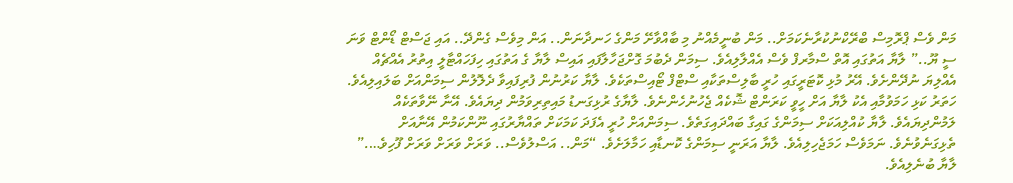މަން ވެސް ޕްރޮމިސް ބްރޭކްނުކުރާނެކަމަށް.. މަން ބުނީމެއްނު މި ބާއްވާށޭ މަންގެ ހަނދާނަން.. އަން މިވެސް ގެންދޭ.. އައި ޖަސްޓް ޑޯންޓް ވަނަ ސީ ޔޫ..” ލާޔާ އަތުގައި އޮތް ސްމާރފް ވެސް އެއްލާލިއެވެ. ސިމަން ދެބުމަ ގޮށްޖަހާލާފައި އައިސް ލާޔާ ގެ އަތުގައި ހިފަހައްޓާލީ އިތުރު އެއްޗެއް އެއްލިޔަ ނުދޭންށެވެ. އޭރު މުޅި ކޮޓަރީގައި ހުރީ ބާލިސްތަކާއި ސްޓްފް ޓޯއިސްތަކެވެ. ލާޔާ ކަރުނުން ފުރިފައިވާ ދެލޮލުން ސިމަންއަށް ބަލައިލިއެވެ. ހަތަރު ކަޅި ހަމަވުމާއި އެކު ލާޔާ އަށް ހީވީ ކަރަންޓް ޝޮކެއް ޖެހުނުހެންނެވެ. ލާޔާގެ ރުޅިގަނޑު މައިތިރިވަމުން ދިޔައެވެ. އޭނާ ނޭވާތަކެއް ލަމުންދިޔައެވެ. ލާޔާ ކުއްލިއަކަށް ސިމަންގެ ގައިގާ ބައްދައިގަތެވެ. ސިމަންއަށް ހުރީ އެފަދަ ކަމަކަށް ތައްޔާރުގައި ނޫންކަމުން އޭނާއަށް ތެޅިގަނެވުނެވެ. ނަމަވެސް ހަމަޖެހިލިއެވެ. ލާޔާ އަރަނީ ސިމަންގެ ކޮނޑާއި ހަމާލަށެވެ. “މަން.. އަސްލުވެސް.. ވަރަށް ވަރަށް ވަރަށް ފޫހިވެ….” ލާޔާ ބުނެލިއެވެ.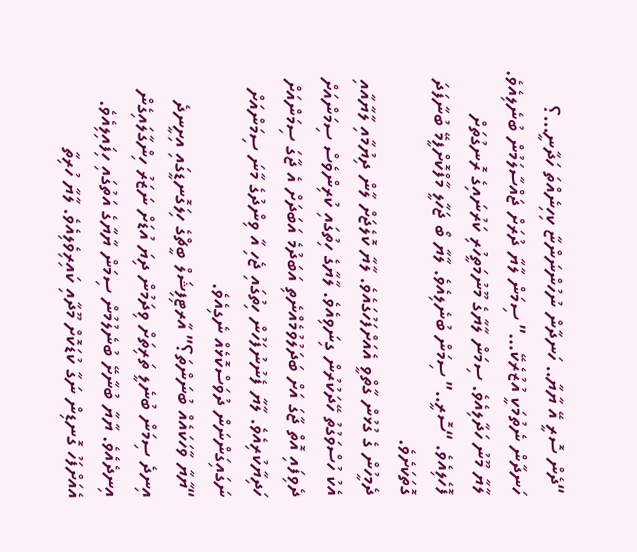“ދެން ސޮރީ އޭ ޔާޔާ.. ހަނދާން ނުހުންނަންޏާ ކިހިނެއްތަ ހަދާނީ…؟ ހަނދާން ނެތުމަކީ އުޒުރެކޭ…” ސިމަން ލާޔާ ދުރަށް ޖައްސާލަމުން ބުނެލިއެވެ. ލާޔާ މޫނު ހަދާލިއެވެ. ސިމަން ލާޔާގެ މޫނުމަތީހުރި ކަރުނައިގެ ރޮނގުތަށް ފޮހެލިއެވެ. “ސޮރީ..” ސިމަން ބުނެލިއެވެ. ލާޔާ ބޯ ޖަހާލީ މާފްކޮށްފީމޭ ބުނާފަދަ ގޮތަކަށެވެ.
ދެމީހުން ގެ ގުޅުން ގާތްވީ އެއަށްފަހުގައެވެ. ލާޔާ ކޮލެޖަށް ލާން ދިޔުމާއި ލާޔާއާއި އެކު ހުސްވަގުތު ހޭދަކުރުން ގިނަވިއެވެ. ލާޔާގެ ހިތުގައި ކުރިންވެސް ސިމަންއަށް ދެވިފައި އޮތް ޖާގަ އަށް ބަދަލުވުމެއްނެތި އަބަދުމެ އަބަދަށް އެ ޖާގަ ސިމަންއަށް ހަދިޔާކުރިއެވެ. ލާޔާ ފެނުނުފަހުން ހިތުގައި ޖެހި އާ ވިންދުގެ މާނަ ސިމަންއަށް ނަގައިގަންނަން ދުވަސްކޮޅެއް ނެގިއެވެ.
“ޔާޔާ ވާހަކައެއް ބުނަންތަ؟” އާރޓިފިޝަލް ބީޗްގެ ހިލަގޮނޑީގައި އިށީނދެ އިނދެ ސިމަން ބުނެލީ ތަރިތަށް ވިދަމުން ދިޔަ އުޑަށް ނަޒަރު ހިންގާލައިގެން އިނދެއެވެ. ޔާޔާ ބުނާށޭ ބުނެލުމުން ސިމަން ޔާޔާގެ އަތުގައި ހިފައިލިއެވެ. އެއަށްފަހު ގޮނޑިން ނަގާ ކުޑަކޮށް މޫދާއި ކައިރިވެލިއެވެ. ލާޔާ ހުރިތާ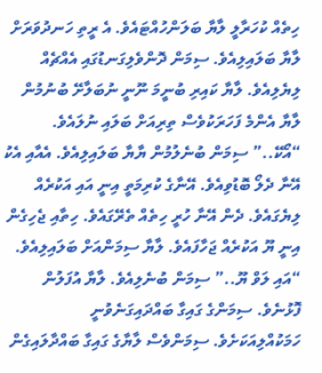ހިތެއް ކުހަރާލީ ލާޔާ ބަލަންހުއްޓައެވެ. އެ ރީތި ހަނދުވަރަށް ލާޔާ ބަލައިލިއެވެ. ސިމަން ދޮންވެލިގަނޑުގައި އެއްޗެއް ލިޔެލިއެވެ. ލާޔާ ކައިރި ބުނީމަ ނޫނީ ނުބަލާށޭ ބުނުމުން ލާޔާ އެންމެ ފަހަރަކުވެސް ތިރިއަށް ބަލައި ނުލައެވެ. “އޯކޭ..” ސިމަން ބުނެލުމުން ޔާޔާ ބަލައިލިއެވެ. އެއާއި އެކު އޭނާ ދެލޯ ބޮޑުވިއެވެ. އޭނާގެ ކުރިމަތީ އިނީ އައި އަކުރެއް ލިޔެގައެވެ. ދެން އޭނާ ހުރީ ހިތެއް ތެރޭގައެވެ. ހިތާއި ޖެހިގެން އިނީ ޔޫ އަކުރެއް ޖަހާފައެވެ. ލާޔާ ސިމަންއަށް ބަލައިލިއެވެ. “އައި ލަވް ޔޫ..” ސިމަން ބުނެލިއެވެ. ލާޔާ އުފަލުން ފޮޅުނެވެ. ސިމަންގެ ގައިގާ ބައްދައިގަނެވުނީ ހަމަކުއްލިއަކަށެވެ. ސިމަންވެސް ލާޔާގެ ގައިގާ ބައްދާލައިގެން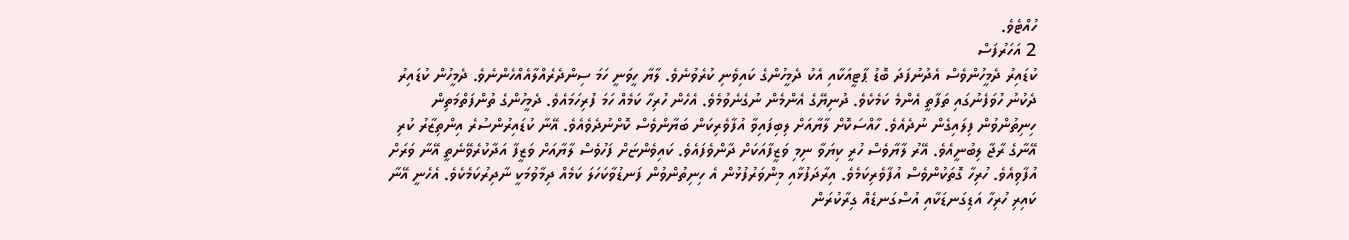ހުއްޓެވެ.
2 އަހަރުފަސް
ކުޑައިރު ދެމީހުންވެސް އެދުނުފަދަ ބޮޑު ޕާޓީއަކާއި އެކު ދެމީހުންގެ ކައިވެނި ކުރެވުނެވެ. ލާޔާ ހީވަނީ ހަމަ ސިންދެރެއްލާއެއްހެންނެވެ. ދެމީހުން ކުޑައިރު ދެކުނު ހުވަފެނުގައި ތަފާތީ އެންމެ ކަމެކެވެ. ދުނިޔޭގެ އެންމެން ނުގެނެވުމެވެ. އެހެން ހުރިހާ ކަމެއް ހަމަ ފުރިހަމައެވެ. ދެމީހުންގެ ތުންފަތްމަތިން ހިނިތުންވުން ފިލައިގެން ނުދެއެވެ. ހާއްސަކޮށް ލާޔާއަށް ލިބިފައިވާ އުފާވެރިކަން ބަޔާންވެސް ކޮށްނުދެވެއެވެ. އޭނާ ކުޑައިރުންސުރެ އިންތިޒާރު ކުރި އޭނާގެ ރާޖާ ލިބުނީއެވެ. އޭރު ލާޔާވެސް ހުރީ ކިޔަވާ ނިމި ވަޒީފާއަކަށް ދާންވެފައެވެ. ކައިވެންޏަށް ފަހުވެސް ލާޔާއަށް ވަޒީފާ އަދާކުރެވޭނެތީ އޭނާ ވަރަށް އުފާވިއެވެ. ހުރިހާ ގޮތަކުންވެސް އުފާވެރިކަމެވެ. އިރާދަފުޅާއި މިންވަރުފުޅުން އެ ހިނިތުންވުން ފަނޑުވާކަހަލަ ކަމެއް ދިމާވުމަކީ ނާދިރުކަމެކެވެ. އެހެނީ އޭނާ ކައިރި ހުރިހާ އަޑިގަނޑަކާއި އުސްގަނޑެއް ގިރާކުރަން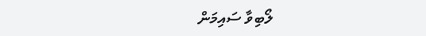ލޯބިވާ ސައިމަން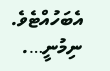އެބަހުއްޓެވެ.
ނިމުނީ….